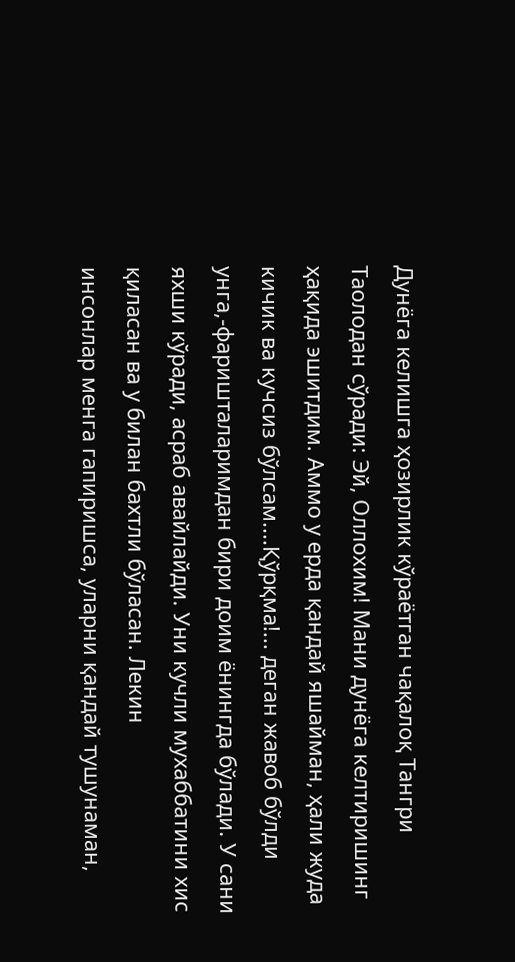Дунёга келишга ҳозирлик кўраётган чақалоқ Тангри Таолодан сўради: Эй, Оллохим! Мани дунёга келтиришинг ҳақида эшитдим. Аммо у ерда қандай яшайман, ҳали жуда кичик ва кучсиз бўлсам....Қўрқма!... деган жавоб бўлди унга,-фаришталаримдан бири доим ёнингда бўлади. У сани яхши кўради, асраб авайлайди. Уни кучли мухаббатини хис қиласан ва у билан бахтли бўласан. Лекин
инсонлар менга гапиришса, уларни қандай тушунаман,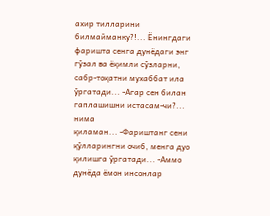ахир тилларини билмайманку?!... Ёнингдаги фаришта сенга дунёдаги энг гўзал ва ёқимли сўзларни, сабр-тоқатни мухаббат ила ўргатади... -Агар сен билан гаплашишни истасам-чи?... нима
қиламан... -Фариштанг сени қўлларингни очиб, менга дуо қилишга ўргатади... -Аммо
дунёда ёмон инсонлар